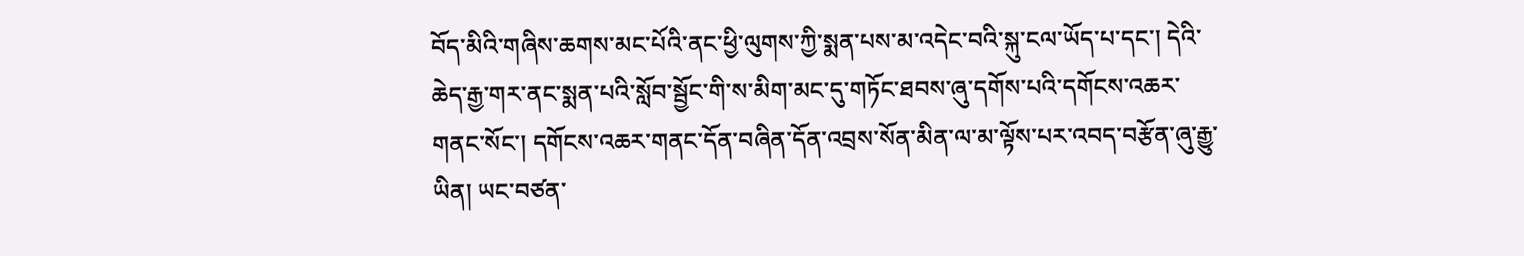བོད་མིའི་གཞིས་ཆགས་མང་པོའི་ནང་ཕྱི་ལུགས་ཀྱི་སྨན་པས་མ་འདེང་བའི་སྐུ་ངལ་ཡོད་པ་དང་། དེའི་ཆེད་རྒྱ་གར་ནང་སྨན་པའི་སློབ་སྦྱོང་གི་ས་མིག་མང་དུ་གཏོང་ཐབས་ཞུ་དགོས་པའི་དགོངས་འཆར་གནང་སོང་། དགོངས་འཆར་གནང་དོན་བཞིན་དོན་འབྲས་སོན་མིན་ལ་མ་ལྟོས་པར་འབད་བརྩོན་ཞུ་རྒྱུ་ཡིན། ཡང་བཙན་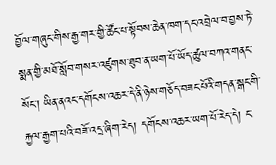བྱོལ་གཞུང་གིས་རྒྱ་གར་གྱི་ཚོང་པ་སྟོབས་ཆེན་ཁག་དང་འབྲེལ་བ་བྱས་ཏེ་སྨན་གྱི་མཐོ་སློབ་གསར་འཛུགས་ཐུབ་ན་ཡག་པོ་ཡོད་ཚུལ་བཀའ་གནང་སོང་། ཡིན་ནའང་དགོངས་འཆར་དེ་ནི་ཉེས་གཅོད་བཟང་པོའི་གདན་སྒང་གི་རྐྱལ་རྒྱག་པའི་བཟོ་འདྲ་ཞིག་རེད། དགོངས་འཆར་ཡག་པོ་རེད་དེ། ང་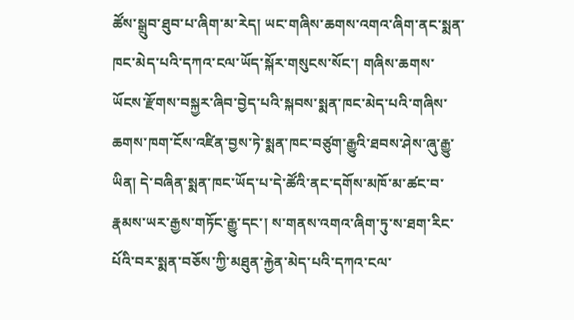ཚོས་སྒྲུབ་ཐུབ་པ་ཞིག་མ་རེད། ཡང་གཞིས་ཆགས་འགའ་ཞིག་ནང་སྨན་ཁང་མེད་པའི་དཀའ་ངལ་ཡོད་སྐོར་གསུངས་སོང་། གཞིས་ཆགས་ཡོངས་རྫོགས་བསྐྱར་ཞིབ་བྱེད་པའི་སྐབས་སྨན་ཁང་མེད་པའི་གཞིས་ཆགས་ཁག་ངོས་འཛིན་བྱས་ཏེ་སྨན་ཁང་བཙུག་རྒྱུའི་ཐབས་ཤེས་ཞུ་རྒྱུ་ཡིན། དེ་བཞིན་སྨན་ཁང་ཡོད་པ་དེ་ཚོའི་ནང་དགོས་མཁོ་མ་ཚང་བ་རྣམས་ཡར་རྒྱས་གཏོང་རྒྱུ་དང་། ས་གནས་འགའ་ཞིག་ཏུ་ས་ཐག་རིང་པོའི་བར་སྨན་བཅོས་ཀྱི་མཐུན་རྐྱེན་མེད་པའི་དཀའ་ངལ་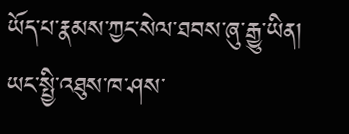ཡོད་པ་རྣམས་ཀྱང་སེལ་ཐབས་ཞུ་རྒྱུ་ཡིན། ཡང་སྤྱི་འཐུས་ཁ་ཤས་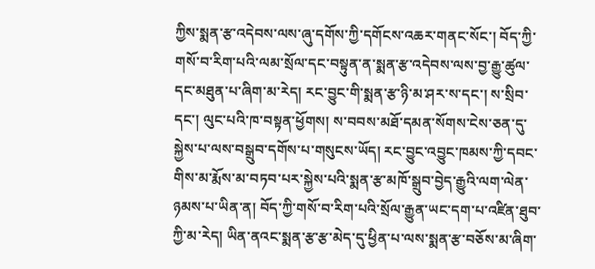ཀྱིས་སྨན་རྩ་འདེབས་ལས་ཞུ་དགོས་ཀྱི་དགོངས་འཆར་གནང་སོང་། བོད་ཀྱི་གསོ་བ་རིག་པའི་ལམ་སྲོལ་དང་བསྟུན་ན་སྨན་རྩ་འདེབས་ལས་བྱ་རྒྱུ་ཚུལ་དང་མཐུན་པ་ཞིག་མ་རེད། རང་བྱུང་གི་སྨན་རྩ་ཉི་མ་ཤར་ས་དང་། ས་སྲིབ་དང་། ལུང་པའི་ཁ་བསྟན་ཕྱོགས། ས་བབས་མཐོ་དམན་སོགས་ངེས་ཅན་དུ་སྐྱེས་པ་ལས་བསྒྲུབ་དགོས་པ་གསུངས་ཡོད། རང་བྱུང་འབྱུང་ཁམས་ཀྱི་དབང་གིས་མ་རྨོས་མ་བཏབ་པར་སྐྱེས་པའི་སྨན་རྩ་མཁོ་སྒྲུབ་བྱེད་རྒྱུའི་ལག་ལེན་ཉམས་པ་ཡིན་ན། བོད་ཀྱི་གསོ་བ་རིག་པའི་སྲོལ་རྒྱུན་ཡང་དག་པ་འཛིན་ཐུབ་ཀྱི་མ་རེད། ཡིན་ནའང་སྨན་རྩ་རྩ་མེད་དུ་ཕྱིན་པ་ལས་སྨན་རྩ་བཅོས་མ་ཞིག་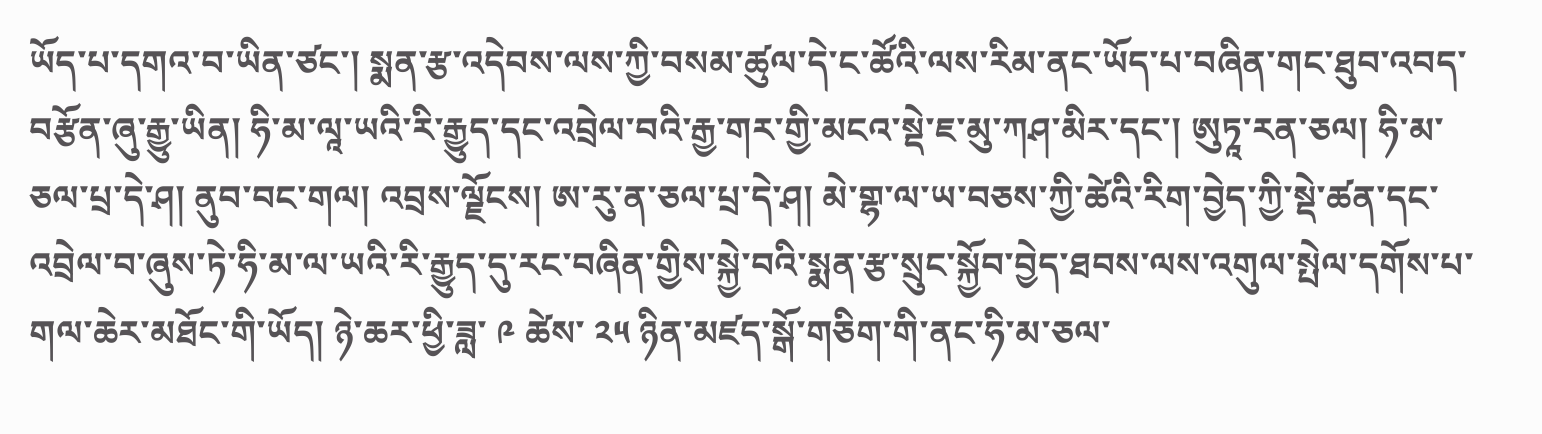ཡོད་པ་དགའ་བ་ཡིན་ཙང་། སྨན་རྩ་འདེབས་ལས་ཀྱི་བསམ་ཚུལ་དེ་ང་ཚོའི་ལས་རིམ་ནང་ཡོད་པ་བཞིན་གང་ཐུབ་འབད་བརྩོན་ཞུ་རྒྱུ་ཡིན། ཧི་མ་ལཱ་ཡའི་རི་རྒྱུད་དང་འབྲེལ་བའི་རྒྱ་གར་གྱི་མངའ་སྡེ་ཇ་མུ་ཀཤ་མིར་དང་། ཨུཏཱ་རན་ཅལ། ཧི་མ་ཅལ་པྲ་དེ་ཤ། ནུབ་བང་གལ། འབྲས་ལྗོངས། ཨ་རུ་ན་ཅལ་པྲ་དེ་ཤ། མེ་གྷ་ལ་ཡ་བཅས་ཀྱི་ཚེའི་རིག་བྱེད་ཀྱི་སྡེ་ཚན་དང་འབྲེལ་བ་ཞུས་ཏེ་ཧི་མ་ལ་ཡའི་རི་རྒྱུད་དུ་རང་བཞིན་གྱིས་སྐྱེ་བའི་སྨན་རྩ་སྲུང་སྐྱོབ་བྱེད་ཐབས་ལས་འགུལ་སྤེལ་དགོས་པ་གལ་ཆེར་མཐོང་གི་ཡོད། ཉེ་ཆར་ཕྱི་ཟླ་ ༩ ཚེས་ ༢༥ ཉིན་མཛད་སྒོ་གཅིག་གི་ནང་ཧི་མ་ཅལ་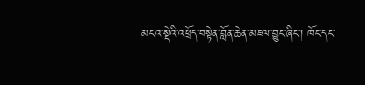མངའ་སྡེའི་འཕྲོད་བསྟེན་བློན་ཆེན་མཇལ་བྱུང་ཞིང་། ཁོང་དང་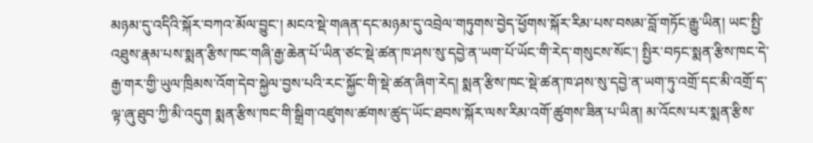མཉམ་དུ་འདིའི་སྐོར་བཀའ་མོལ་བྱུང་། མངའ་སྡེ་གཞན་དང་མཉམ་དུ་འབྲེལ་གཏུགས་བྱེད་ཕྱོགས་སྐོར་རིམ་པས་བསམ་བློ་གཏོང་རྒྱུ་ཡིན། ཡང་སྤྱི་འཐུས་རྣམ་པས་སྨན་རྩིས་ཁང་གཞི་རྒྱ་ཆེན་པོ་ཡིན་ཙང་སྡེ་ཚན་ཁ་ཤས་སུ་དབྱེ་ན་ཡག་པོ་ཡོང་གི་རེད་གསུངས་སོང་། སྤྱིར་བཏང་སྨན་རྩིས་ཁང་དེ་རྒྱ་གར་གྱི་ཡུལ་ཁྲིམས་འོག་དེབ་སྐྱེལ་བྱས་པའི་རང་སྐྱོང་གི་སྡེ་ཚན་ཞིག་རེད། སྨན་རྩིས་ཁང་སྡེ་ཚན་ཁ་ཤས་སུ་དབྱེ་ན་ཡག་ཏུ་འགྲོ་དང་མི་འགྲོ་ད་ལྟ་ཞུ་ཐུབ་ཀྱི་མི་འདུག སྨན་རྩིས་ཁང་གི་སྒྲིག་འཛུགས་ཚགས་ཚུད་ཡོང་ཐབས་སྐོར་ལས་རིམ་འགོ་ཚུགས་ཟིན་པ་ཡིན། མ་འོངས་པར་སྨན་རྩིས་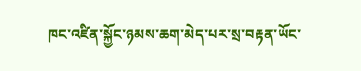ཁང་འཛིན་སྐྱོང་ཉམས་ཆག་མེད་པར་སྲ་བརྟན་ཡོང་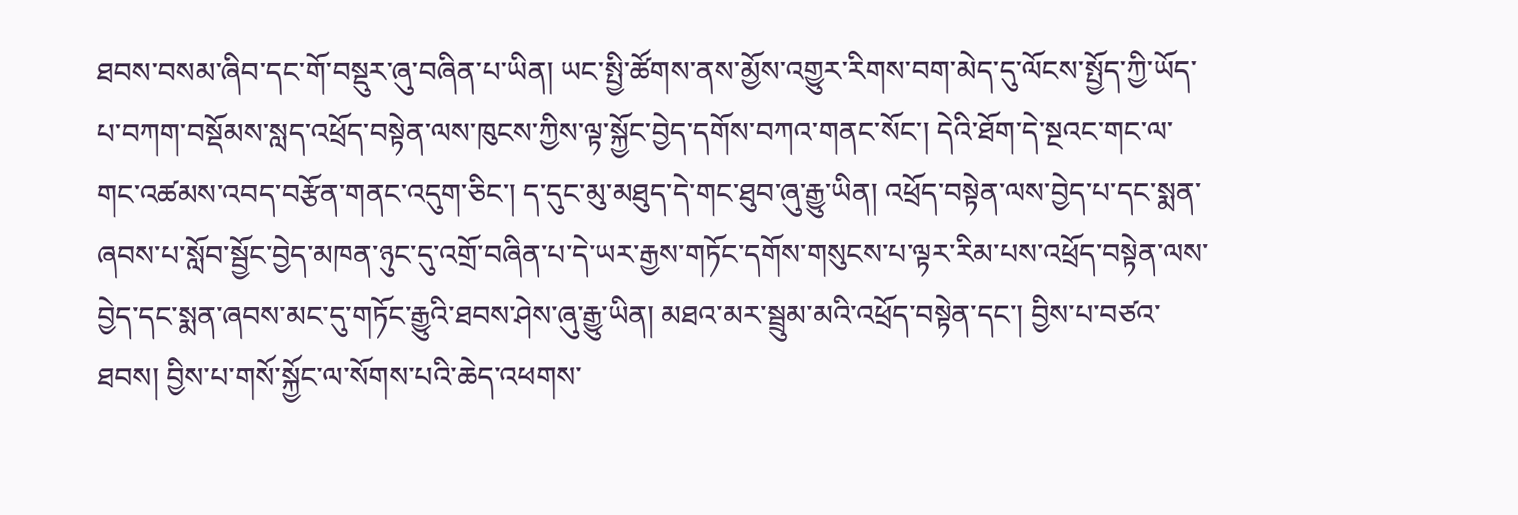ཐབས་བསམ་ཞིབ་དང་གོ་བསྡུར་ཞུ་བཞིན་པ་ཡིན། ཡང་སྤྱི་ཚོགས་ནས་མྱོས་འགྱུར་རིགས་བག་མེད་དུ་ལོངས་སྤྱོད་ཀྱི་ཡོད་པ་བཀག་བསྡོམས་སླད་འཕྲོད་བསྟེན་ལས་ཁུངས་ཀྱིས་ལྟ་སྐྱོང་བྱེད་དགོས་བཀའ་གནང་སོང་། དེའི་ཐོག་དེ་སྔའང་གང་ལ་གང་འཚམས་འབད་བརྩོན་གནང་འདུག་ཅིང་། ད་དུང་མུ་མཐུད་དེ་གང་ཐུབ་ཞུ་རྒྱུ་ཡིན། འཕྲོད་བསྟེན་ལས་བྱེད་པ་དང་སྨན་ཞབས་པ་སློབ་སྦྱོང་བྱེད་མཁན་ཉུང་དུ་འགྲོ་བཞིན་པ་དེ་ཡར་རྒྱས་གཏོང་དགོས་གསུངས་པ་ལྟར་རིམ་པས་འཕྲོད་བསྟེན་ལས་བྱེད་དང་སྨན་ཞབས་མང་དུ་གཏོང་རྒྱུའི་ཐབས་ཤེས་ཞུ་རྒྱུ་ཡིན། མཐའ་མར་སྦྲུམ་མའི་འཕྲོད་བསྟེན་དང་། བྱིས་པ་བཙའ་ཐབས། བྱིས་པ་གསོ་སྐྱོང་ལ་སོགས་པའི་ཆེད་འཕགས་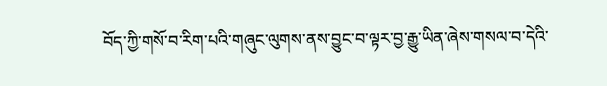བོད་ཀྱི་གསོ་བ་རིག་པའི་གཞུང་ལུགས་ནས་བྱུང་བ་ལྟར་བྱ་རྒྱུ་ཡིན་ཞེས་གསལ་བ་དེའི་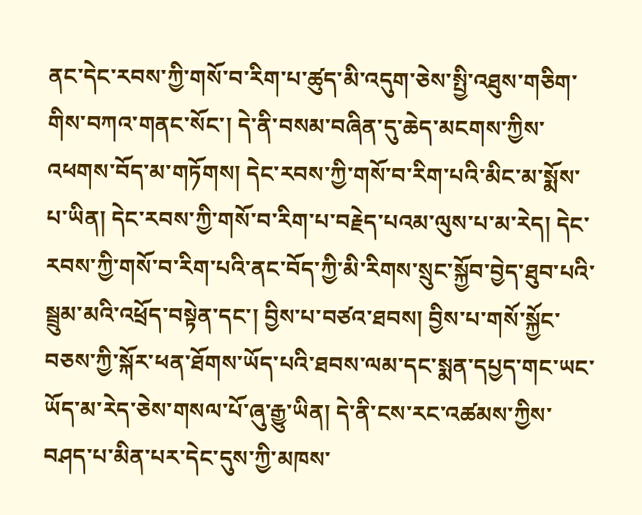ནང་དེང་རབས་ཀྱི་གསོ་བ་རིག་པ་ཚུད་མི་འདུག་ཅེས་སྤྱི་འཐུས་གཅིག་གིས་བཀའ་གནང་སོང་། དེ་ནི་བསམ་བཞིན་དུ་ཆེད་མངགས་ཀྱིས་འཕགས་བོད་མ་གཏོགས། དེང་རབས་ཀྱི་གསོ་བ་རིག་པའི་མིང་མ་སྨོས་པ་ཡིན། དེང་རབས་ཀྱི་གསོ་བ་རིག་པ་བརྗེད་པའམ་ལུས་པ་མ་རེད། དེང་རབས་ཀྱི་གསོ་བ་རིག་པའི་ནང་བོད་ཀྱི་མི་རིགས་སྲུང་སྐྱོབ་བྱེད་ཐུབ་པའི་སྦྲུམ་མའི་འཕྲོད་བསྟེན་དང་། བྱིས་པ་བཙའ་ཐབས། བྱིས་པ་གསོ་སྐྱོང་བཅས་ཀྱི་སྐོར་ཕན་ཐོགས་ཡོད་པའི་ཐབས་ལམ་དང་སྨན་དཔྱད་གང་ཡང་ཡོད་མ་རེད་ཅེས་གསལ་པོ་ཞུ་རྒྱུ་ཡིན། དེ་ནི་ངས་རང་འཚམས་ཀྱིས་བཤད་པ་མིན་པར་དེང་དུས་ཀྱི་མཁས་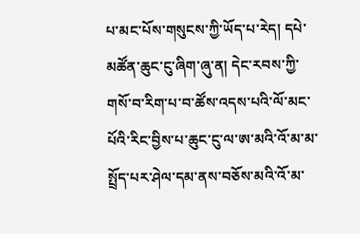པ་མང་པོས་གསུངས་ཀྱི་ཡོད་པ་རེད། དཔེ་མཚོན་ཆུང་ངུ་ཞིག་ཞུ་ན། དེང་རབས་ཀྱི་གསོ་བ་རིག་པ་བ་ཚོས་འདས་པའི་ལོ་མང་པོའི་རིང་བྱིས་པ་ཆུང་ངུ་ལ་ཨ་མའི་འོ་མ་མ་སྤྲོད་པར་ཤེལ་དམ་ནས་བཅོས་མའི་འོ་མ་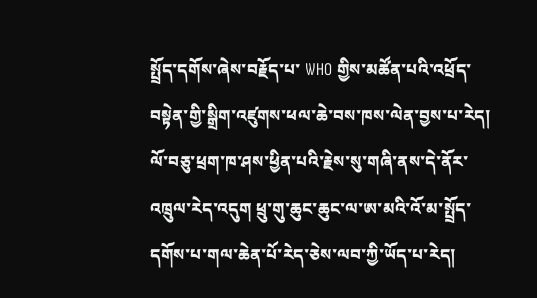སྤྲོད་དགོས་ཞེས་བརྗོད་པ་ WHO གྱིས་མཚོན་པའི་འཕྲོད་བསྟེན་གྱི་སྒྲིག་འཛུགས་ཕལ་ཆེ་བས་ཁས་ལེན་བྱས་པ་རེད། ལོ་བཅུ་ཕྲག་ཁ་ཤས་ཕྱིན་པའི་རྗེས་སུ་གཞི་ནས་དེ་ནོར་འཁྲུལ་རེད་འདུག ཕྲུ་གུ་ཆུང་ཆུང་ལ་ཨ་མའི་འོ་མ་སྤྲོད་དགོས་པ་གལ་ཆེན་པོ་རེད་ཅེས་ལབ་ཀྱི་ཡོད་པ་རེད།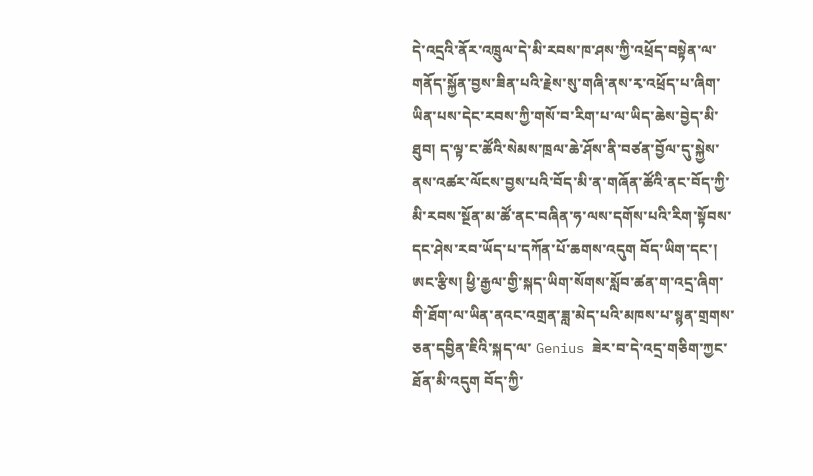དེ་འདྲའི་ནོར་འཁྲུལ་དེ་མི་རབས་ཁ་ཤས་ཀྱི་འཕྲོད་བསྟེན་ལ་གནོད་སྐྱོན་བྱས་ཟིན་པའི་རྗེས་སུ་གཞི་ནས་རྭ་འཕྲོད་པ་ཞིག་ཡིན་པས་དེང་རབས་ཀྱི་གསོ་བ་རིག་པ་ལ་ཡིད་ཆེས་བྱེད་མི་ཐུབ། ད་ལྟ་ང་ཚོའི་སེམས་ཁྲལ་ཆེ་ཤོས་ནི་བཙན་བྱོལ་དུ་སྐྱེས་ནས་འཚར་ལོངས་བྱས་པའི་བོད་མི་ན་གཞོན་ཚོའི་ནང་བོད་ཀྱི་མི་རབས་སྔོན་མ་ཚོ་ནང་བཞིན་ཧ་ལས་དགོས་པའི་རིག་སྟོབས་དང་ཤེས་རབ་ཡོད་པ་དཀོན་པོ་ཆགས་འདུག བོད་ཡིག་དང་། ཨང་རྩིས། ཕྱི་རྒྱལ་གྱི་སྐད་ཡིག་སོགས་སློབ་ཚན་ག་འདྲ་ཞིག་གི་ཐོག་ལ་ཡིན་ནའང་འགྲན་ཟླ་མེད་པའི་མཁས་པ་སྙན་གྲགས་ཅན་དབྱིན་ཇིའི་སྐད་ལ་ Genius ཟེར་བ་དེ་འདྲ་གཅིག་ཀྱང་ཐོན་མི་འདུག བོད་ཀྱི་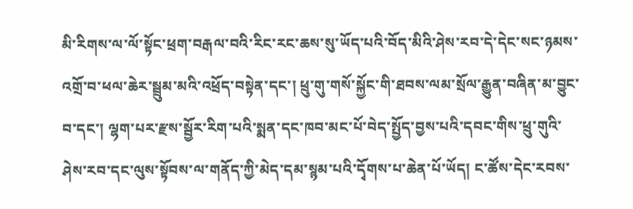མི་རིགས་ལ་ལོ་སྟོང་ཕྲག་བརྒལ་བའི་རིང་རང་ཆས་སུ་ཡོད་པའི་བོད་མིའི་ཤེས་རབ་དེ་དེང་སང་ཉམས་འགྲོ་བ་ཕལ་ཆེར་སྦྲུམ་མའི་འཕྲོད་བསྟེན་དང་། ཕྲུ་གུ་གསོ་སྐྱོང་གི་ཐབས་ལམ་སྲོལ་རྒྱུན་བཞིན་མ་བྱུང་བ་དང་། ལྷག་པར་རྫས་སྦྱོར་རིག་པའི་སྨན་དང་ཁབ་མང་པོ་བེད་སྤྱོད་བྱས་པའི་དབང་གིས་ཕྲུ་གུའི་ཤེས་རབ་དང་ལུས་སྟོབས་ལ་གནོད་ཀྱི་མེད་དམ་སྙམ་པའི་དྭོགས་པ་ཆེན་པོ་ཡོད། ང་ཚོས་དེང་རབས་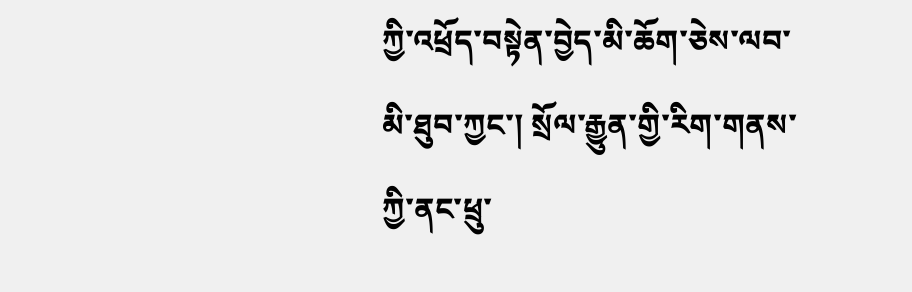ཀྱི་འཕྲོད་བསྟེན་བྱེད་མི་ཆོག་ཅེས་ལབ་མི་ཐུབ་ཀྱང་། སྲོལ་རྒྱུན་གྱི་རིག་གནས་ཀྱི་ནང་ཕྲུ་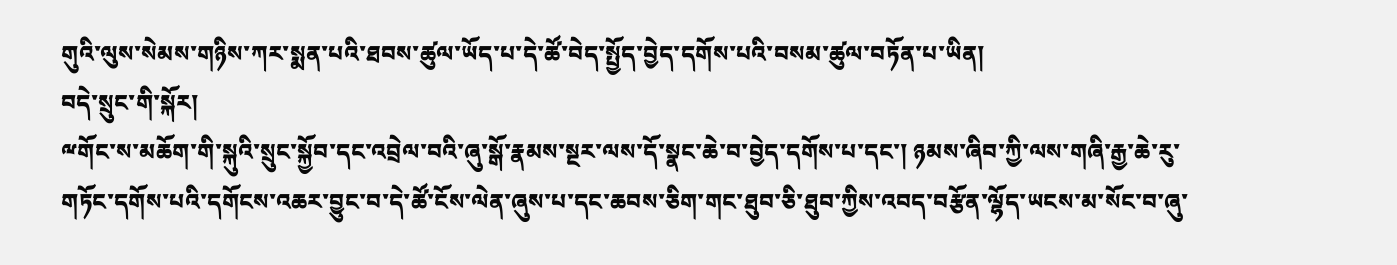གུའི་ལུས་སེམས་གཉིས་ཀར་སྨན་པའི་ཐབས་ཚུལ་ཡོད་པ་དེ་ཚོ་བེད་སྤྱོད་བྱེད་དགོས་པའི་བསམ་ཚུལ་བཏོན་པ་ཡིན།
བདེ་སྲུང་གི་སྐོར།
ྋགོང་ས་མཆོག་གི་སྐུའི་སྲུང་སྐྱོབ་དང་འབྲེལ་བའི་ཞུ་སྒོ་རྣམས་སྔར་ལས་དོ་སྣང་ཆེ་བ་བྱེད་དགོས་པ་དང་། ཉམས་ཞིབ་ཀྱི་ལས་གཞི་རྒྱ་ཆེ་རུ་གཏོང་དགོས་པའི་དགོངས་འཆར་བྱུང་བ་དེ་ཚོ་ངོས་ལེན་ཞུས་པ་དང་ཆབས་ཅིག་གང་ཐུབ་ཅི་ཐུབ་ཀྱིས་འབད་བརྩོན་ལྷོད་ཡངས་མ་སོང་བ་ཞུ་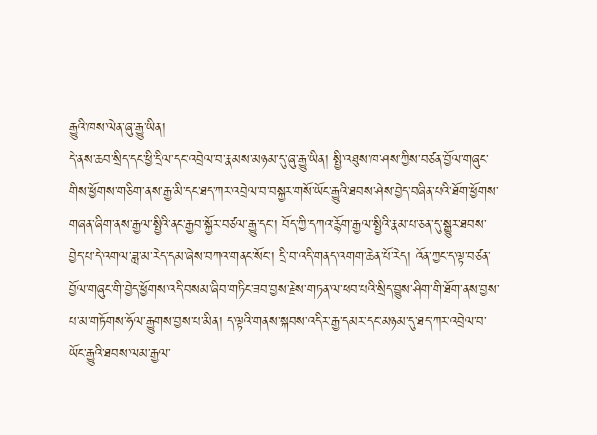རྒྱུའི་ཁས་ལེན་ཞུ་རྒྱུ་ཡིན།
དེ་ནས་ཆབ་སྲིད་དང་ཕྱི་དྲིལ་དང་འབྲེལ་བ་རྣམས་མཉམ་དུ་ཞུ་རྒྱུ་ཡིན། སྤྱི་འཐུས་ཁ་ཤས་ཀྱིས་བཙན་བྱོལ་གཞུང་གིས་ཕྱོགས་གཅིག་ནས་རྒྱ་མི་དང་ཐད་ཀར་འབྲེལ་བ་བསྐྱར་གསོ་ཡོང་རྒྱུའི་ཐབས་ཤེས་བྱེད་བཞིན་པའི་ཐོག་ཕྱོགས་གཞན་ཞིག་ནས་རྒྱལ་སྤྱིའི་ནང་རྒྱབ་སྐྱོར་བཙལ་རྒྱུ་དང་། བོད་ཀྱི་དཀའ་རྙོག་རྒྱལ་སྤྱིའི་རྣམ་པ་ཅན་དུ་སྒྱུར་ཐབས་བྱེད་པ་དེ་འགལ་ཟླ་མ་རེད་དམ་ཞེས་བཀའ་གནང་སོང་། དྲི་བ་འདི་གནད་འགག་ཆེན་པོ་རེད། འོན་ཀྱང་ད་ལྟ་བཙན་བྱོལ་གཞུང་གི་བྱེད་ཕྱོགས་འདི་བསམ་ཞིབ་གཏིང་ཟབ་བྱས་རྗེས་གཏན་ལ་ཕབ་པའི་སྲིད་བྱུས་ཤིག་གི་ཐོག་ནས་བྱས་པ་མ་གཏོགས་ཧོལ་རྒྱུགས་བྱས་པ་མིན། ད་ལྟའི་གནས་སྐབས་འདིར་རྒྱ་དམར་དང་མཉམ་དུ་ཐད་ཀར་འབྲེལ་བ་ཡོང་རྒྱུའི་ཐབས་ལམ་རྒྱལ་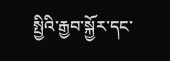སྤྱིའི་རྒྱབ་སྐྱོར་དང་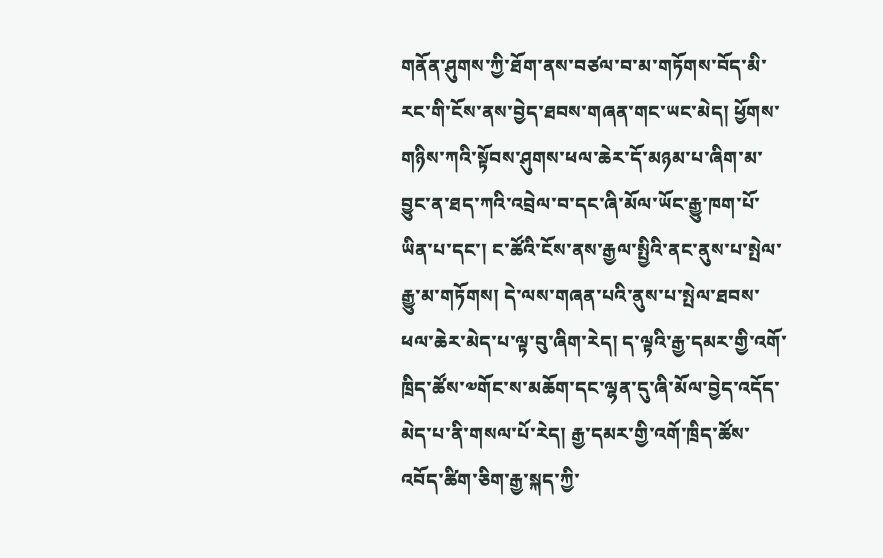གནོན་ཤུགས་ཀྱི་ཐོག་ནས་བཙལ་བ་མ་གཏོགས་བོད་མི་རང་གི་ངོས་ནས་བྱེད་ཐབས་གཞན་གང་ཡང་མེད། ཕྱོགས་གཉིས་ཀའི་སྟོབས་ཤུགས་ཕལ་ཆེར་དོ་མཉམ་པ་ཞིག་མ་བྱུང་ན་ཐད་ཀའི་འབྲེལ་བ་དང་ཞི་མོལ་ཡོང་རྒྱུ་ཁག་པོ་ཡིན་པ་དང་། ང་ཚོའི་ངོས་ནས་རྒྱལ་སྤྱིའི་ནང་ནུས་པ་སྤེལ་རྒྱུ་མ་གཏོགས། དེ་ལས་གཞན་པའི་ནུས་པ་སྤེལ་ཐབས་ཕལ་ཆེར་མེད་པ་ལྟ་བུ་ཞིག་རེད། ད་ལྟའི་རྒྱ་དམར་གྱི་འགོ་ཁྲིད་ཚོས་༧གོང་ས་མཆོག་དང་ལྷན་དུ་ཞི་མོལ་བྱེད་འདོད་མེད་པ་ནི་གསལ་པོ་རེད། རྒྱ་དམར་གྱི་འགོ་ཁྲིད་ཚོས་འབོད་ཚིག་ཅིག་རྒྱ་སྐད་ཀྱི་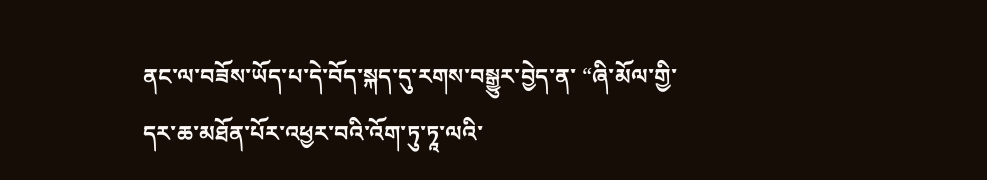ནང་ལ་བཟོས་ཡོད་པ་དེ་བོད་སྐད་དུ་རགས་བསྒྱུར་བྱེད་ན་ “ཞི་མོལ་གྱི་དར་ཆ་མཐོན་པོར་འཕྱར་བའི་འོག་ཏུ་ཏཱ་ལའི་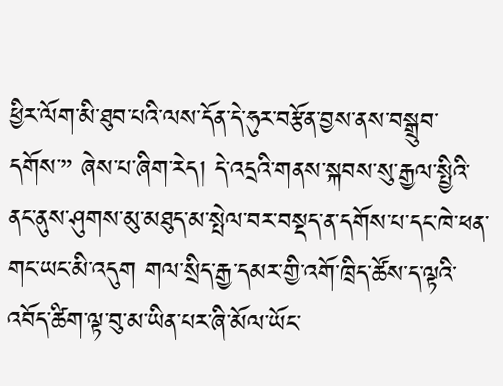ཕྱིར་ལོག་མི་ཐུབ་པའི་ལས་དོན་དེ་ཧུར་བརྩོན་བྱས་ནས་བསྒྲུབ་དགོས་” ཞེས་པ་ཞིག་རེད། དེ་འདྲའི་གནས་སྐབས་སུ་རྒྱལ་སྤྱིའི་ནང་ནུས་ཤུགས་མུ་མཐུད་མ་སྤེལ་བར་བསྡད་ན་དགོས་པ་དང་ཁེ་ཕན་གང་ཡང་མི་འདུག གལ་སྲིད་རྒྱ་དམར་གྱི་འགོ་ཁྲིད་ཚོས་ད་ལྟའི་འབོད་ཚིག་ལྟ་བུ་མ་ཡིན་པར་ཞི་མོལ་ཡོང་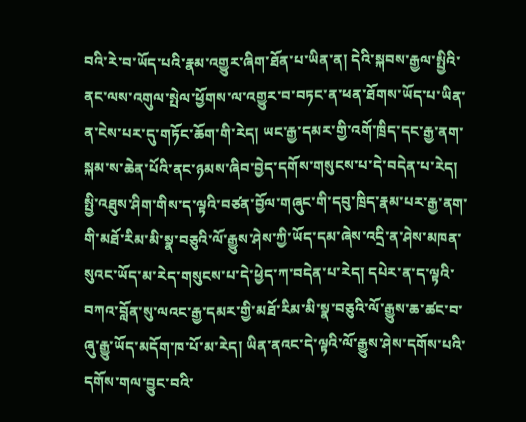བའི་རེ་བ་ཡོད་པའི་རྣམ་འགྱུར་ཞིག་ཐོན་པ་ཡིན་ན། དེའི་སྐབས་རྒྱལ་སྤྱིའི་ནང་ལས་འགུལ་སྤེལ་ཕྱོགས་ལ་འགྱུར་བ་བཏང་ན་ཕན་ཐོགས་ཡོད་པ་ཡིན་ན་ངེས་པར་དུ་གཏོང་ཆོག་གི་རེད། ཡང་རྒྱ་དམར་གྱི་འགོ་ཁྲིད་དང་རྒྱ་ནག་སྐམ་ས་ཆེན་པོའི་ནང་ཉམས་ཞིབ་བྱེད་དགོས་གསུངས་པ་དེ་བདེན་པ་རེད། སྤྱི་འཐུས་ཤིག་གིས་ད་ལྟའི་བཙན་བྱོལ་གཞུང་གི་དབུ་ཁྲིད་རྣམ་པར་རྒྱ་ནག་གི་མཐོ་རིམ་མི་སྣ་བཅུའི་ལོ་རྒྱུས་ཤེས་ཀྱི་ཡོད་དམ་ཞེས་འདྲི་ན་ཤེས་མཁན་སུའང་ཡོད་མ་རེད་གསུངས་པ་དེ་ཕྱེད་ཀ་བདེན་པ་རེད། དཔེར་ན་ད་ལྟའི་བཀའ་བློན་སུ་ལའང་རྒྱ་དམར་གྱི་མཐོ་རིམ་མི་སྣ་བཅུའི་ལོ་རྒྱུས་ཆ་ཚང་བ་ཞུ་རྒྱུ་ཡོད་མདོག་ཁ་པོ་མ་རེད། ཡིན་ནའང་དེ་ལྟའི་ལོ་རྒྱུས་ཤེས་དགོས་པའི་དགོས་གལ་བྱུང་བའི་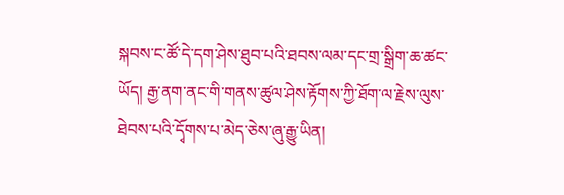སྐབས་ང་ཚོ་དེ་དག་ཤེས་ཐུབ་པའི་ཐབས་ལམ་དང་གྲ་སྒྲིག་ཆ་ཚང་ཡོད། རྒྱ་ནག་ནང་གི་གནས་ཚུལ་ཤེས་རྟོགས་ཀྱི་ཐོག་ལ་རྗེས་ལུས་ཐེབས་པའི་དྭོགས་པ་མེད་ཅེས་ཞུ་རྒྱུ་ཡིན།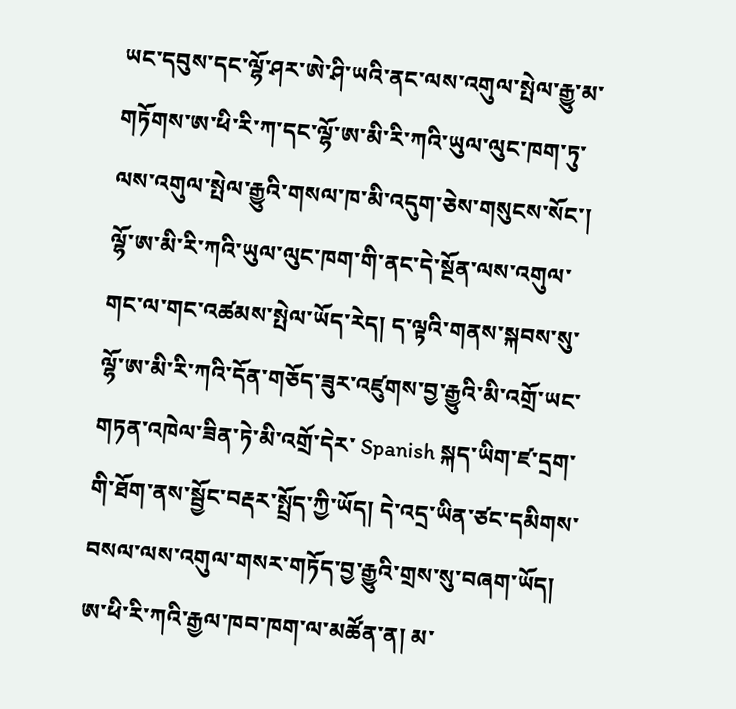ཡང་དབུས་དང་ལྷོ་ཤར་ཨེ་ཤི་ཡའི་ནང་ལས་འགུལ་སྤེལ་རྒྱུ་མ་གཏོགས་ཨ་ཕི་རི་ཀ་དང་ལྷོ་ཨ་མི་རི་ཀའི་ཡུལ་ལུང་ཁག་ཏུ་ལས་འགུལ་སྤེལ་རྒྱུའི་གསལ་ཁ་མི་འདུག་ཅེས་གསུངས་སོང་། ལྷོ་ཨ་མི་རི་ཀའི་ཡུལ་ལུང་ཁག་གི་ནང་དེ་སྔོན་ལས་འགུལ་གང་ལ་གང་འཚམས་སྤེལ་ཡོད་རེད། ད་ལྟའི་གནས་སྐབས་སུ་ལྷོ་ཨ་མི་རི་ཀའི་དོན་གཅོད་ཟུར་འཛུགས་བྱ་རྒྱུའི་མི་འགྲོ་ཡང་གཏན་འཁེལ་ཟིན་ཏེ་མི་འགྲོ་དེར་ Spanish སྐད་ཡིག་ཛ་དྲག་གི་ཐོག་ནས་སྦྱོང་བརྡར་སྤྲོད་ཀྱི་ཡོད། དེ་འདྲ་ཡིན་ཙང་དམིགས་བསལ་ལས་འགུལ་གསར་གཏོད་བྱ་རྒྱུའི་གྲས་སུ་བཞག་ཡོད། ཨ་ཕི་རི་ཀའི་རྒྱལ་ཁབ་ཁག་ལ་མཚོན་ན། མ་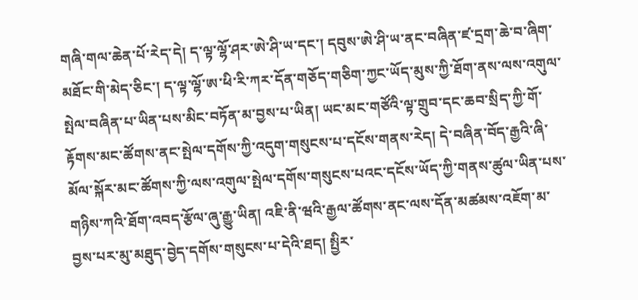གཞི་གལ་ཆེན་པོ་རེད་དེ། ད་ལྟ་ལྷོ་ཤར་ཨེ་ཤི་ཡ་དང་། དབུས་ཨེ་ཤི་ཡ་ནང་བཞིན་ཛ་དྲག་ཆེ་བ་ཞིག་མཐོང་གི་མེད་ཅིང་། ད་ལྟ་ལྷོ་ཨ་ཕི་རི་ཀར་དོན་གཅོད་གཅིག་ཀྱང་ཡོད་མུས་ཀྱི་ཐོག་ནས་ལས་འགུལ་སྤེལ་བཞིན་པ་ཡིན་པས་མིང་བཏོན་མ་བྱས་པ་ཡིན། ཡང་མང་གཙོའི་ལྟ་གྲུབ་དང་ཆབ་སྲིད་ཀྱི་གོ་རྟོགས་མང་ཚོགས་ནང་སྤེལ་དགོས་ཀྱི་འདུག་གསུངས་པ་དངོས་གནས་རེད། དེ་བཞིན་བོད་རྒྱའི་ཞི་མོལ་སྐོར་མང་ཚོགས་ཀྱི་ལས་འགུལ་སྤེལ་དགོས་གསུངས་པའང་དངོས་ཡོད་ཀྱི་གནས་ཚུལ་ཡིན་པས་གཉིས་ཀའི་ཐོག་འབད་རྩོལ་ཞུ་རྒྱུ་ཡིན། འཇི་ནི་ཝའི་རྒྱལ་ཚོགས་ནང་ལས་དོན་མཚམས་འཇོག་མ་བྱས་པར་མུ་མཐུད་བྱེད་དགོས་གསུངས་པ་དེའི་ཐད། སྤྱིར་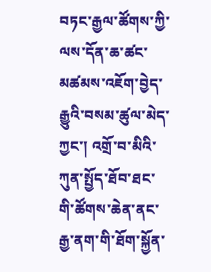བཏང་རྒྱལ་ཚོགས་ཀྱི་ལས་དོན་ཆ་ཚང་མཚམས་འཇོག་བྱེད་རྒྱུའི་བསམ་ཚུལ་མེད་ཀྱང་། འགྲོ་བ་མིའི་ཀུན་སྤྱོད་ཐོབ་ཐང་གི་ཚོགས་ཆེན་ནང་རྒྱ་ནག་གི་ཐོག་སྐྱོན་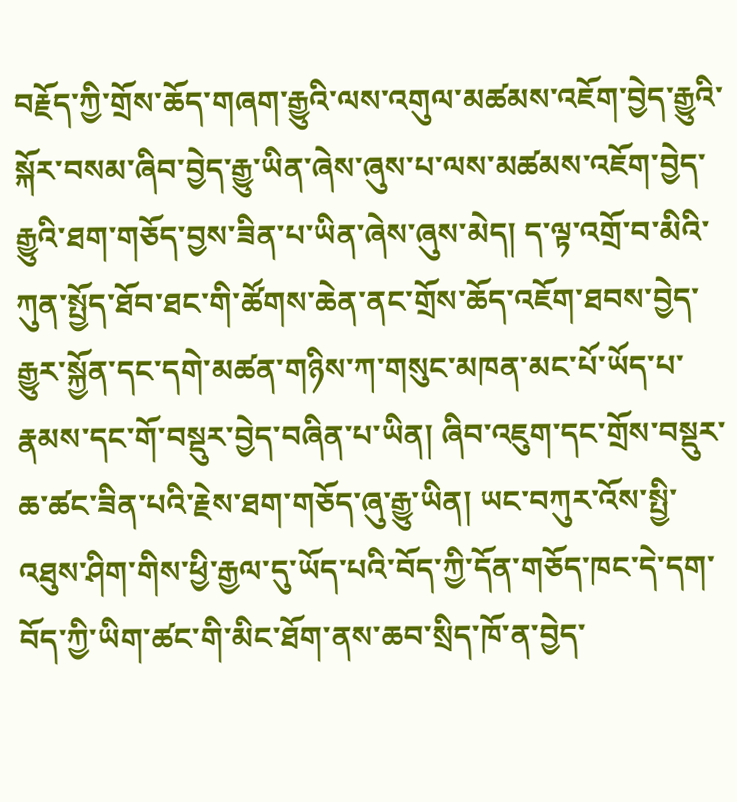བརྗོད་ཀྱི་གྲོས་ཆོད་གཞག་རྒྱུའི་ལས་འགུལ་མཚམས་འཇོག་བྱེད་རྒྱུའི་སྐོར་བསམ་ཞིབ་བྱེད་རྒྱུ་ཡིན་ཞེས་ཞུས་པ་ལས་མཚམས་འཇོག་བྱེད་རྒྱུའི་ཐག་གཅོད་བྱས་ཟིན་པ་ཡིན་ཞེས་ཞུས་མེད། ད་ལྟ་འགྲོ་བ་མིའི་ཀུན་སྤྱོད་ཐོབ་ཐང་གི་ཚོགས་ཆེན་ནང་གྲོས་ཆོད་འཇོག་ཐབས་བྱེད་རྒྱུར་སྐྱོན་དང་དགེ་མཚན་གཉིས་ཀ་གསུང་མཁན་མང་པོ་ཡོད་པ་རྣམས་དང་གོ་བསྡུར་བྱེད་བཞིན་པ་ཡིན། ཞིབ་འཇུག་དང་གྲོས་བསྡུར་ཆ་ཚང་ཟིན་པའི་རྗེས་ཐག་གཅོད་ཞུ་རྒྱུ་ཡིན། ཡང་བཀུར་འོས་སྤྱི་འཐུས་ཤིག་གིས་ཕྱི་རྒྱལ་དུ་ཡོད་པའི་བོད་ཀྱི་དོན་གཅོད་ཁང་དེ་དག་བོད་ཀྱི་ཡིག་ཚང་གི་མིང་ཐོག་ནས་ཆབ་སྲིད་ཁོ་ན་བྱེད་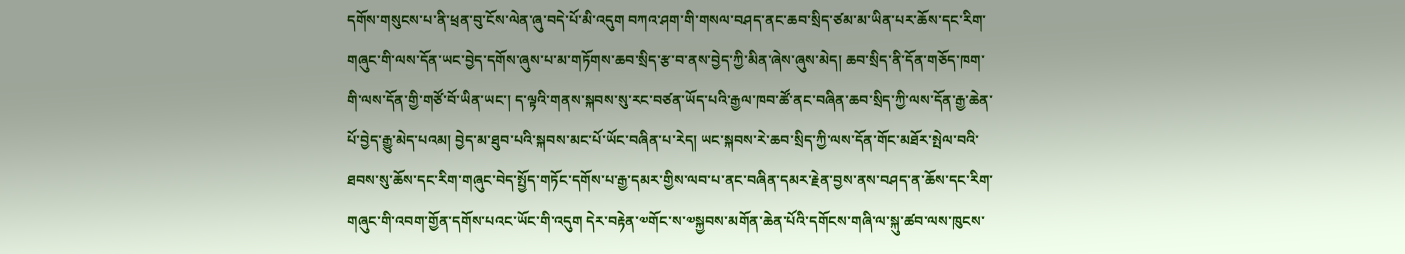དགོས་གསུངས་པ་ནི་ཕྲན་བུ་ངོས་ལེན་ཞུ་བདེ་པོ་མི་འདུག བཀའ་ཤག་གི་གསལ་བཤད་ནང་ཆབ་སྲིད་ཙམ་མ་ཡིན་པར་ཆོས་དང་རིག་གཞུང་གི་ལས་དོན་ཡང་བྱེད་དགོས་ཞུས་པ་མ་གཏོགས་ཆབ་སྲིད་རྩ་བ་ནས་བྱེད་ཀྱི་མིན་ཞེས་ཞུས་མེད། ཆབ་སྲིད་ནི་དོན་གཅོད་ཁག་གི་ལས་དོན་གྱི་གཙོ་བོ་ཡིན་ཡང་། ད་ལྟའི་གནས་སྐབས་སུ་རང་བཙན་ཡོད་པའི་རྒྱལ་ཁབ་ཚོ་ནང་བཞིན་ཆབ་སྲིད་ཀྱི་ལས་དོན་རྒྱ་ཆེན་པོ་བྱེད་རྒྱུ་མེད་པའམ། བྱེད་མ་ཐུབ་པའི་སྐབས་མང་པོ་ཡོང་བཞིན་པ་རེད། ཡང་སྐབས་རེ་ཆབ་སྲིད་ཀྱི་ལས་དོན་གོང་མཐོར་སྤེལ་བའི་ཐབས་སུ་ཆོས་དང་རིག་གཞུང་བེད་སྤྱོད་གཏོང་དགོས་པ་རྒྱ་དམར་གྱིས་ལབ་པ་ནང་བཞིན་དམར་རྗེན་བྱས་ནས་བཤད་ན་ཆོས་དང་རིག་གཞུང་གི་འབག་གྱོན་དགོས་པའང་ཡོང་གི་འདུག དེར་བརྟེན་༧གོང་ས་༧སྐྱབས་མགོན་ཆེན་པོའི་དགོངས་གཞི་ལ་སྐུ་ཚབ་ལས་ཁུངས་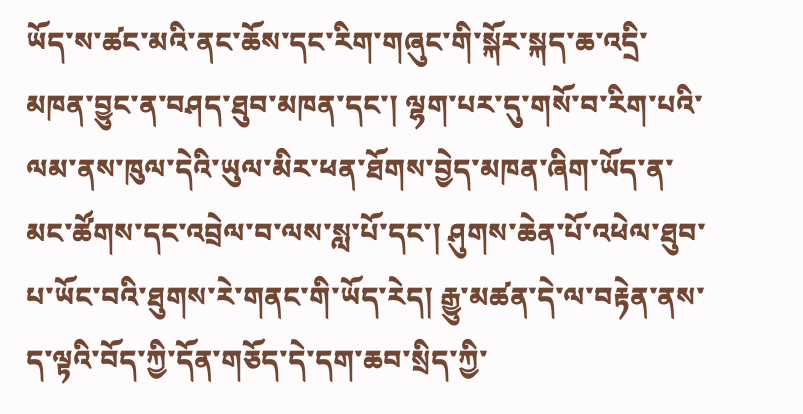ཡོད་ས་ཚང་མའི་ནང་ཆོས་དང་རིག་གཞུང་གི་སྐོར་སྐད་ཆ་འདྲི་མཁན་བྱུང་ན་བཤད་ཐུབ་མཁན་དང་། ལྷག་པར་དུ་གསོ་བ་རིག་པའི་ལམ་ནས་ཁུལ་དེའི་ཡུལ་མིར་ཕན་ཐོགས་བྱེད་མཁན་ཞིག་ཡོད་ན་མང་ཚོགས་དང་འབྲེལ་བ་ལས་སླ་པོ་དང་། ཤུགས་ཆེན་པོ་འཕེལ་ཐུབ་པ་ཡོང་བའི་ཐུགས་རེ་གནང་གི་ཡོད་རེད། རྒྱུ་མཚན་དེ་ལ་བརྟེན་ནས་ད་ལྟའི་བོད་ཀྱི་དོན་གཅོད་དེ་དག་ཆབ་སྲིད་ཀྱི་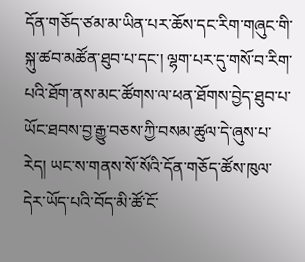དོན་གཅོད་ཙམ་མ་ཡིན་པར་ཆོས་དང་རིག་གཞུང་གི་སྐུ་ཚབ་མཚོན་ཐུབ་པ་དང་། ལྷག་པར་དུ་གསོ་བ་རིག་པའི་ཐོག་ནས་མང་ཚོགས་ལ་ཕན་ཐོགས་བྱེད་ཐུབ་པ་ཡོང་ཐབས་བྱ་རྒྱུ་བཅས་ཀྱི་བསམ་ཚུལ་དེ་ཞུས་པ་རེད། ཡང་ས་གནས་སོ་སོའི་དོན་གཅོད་ཚོས་ཁུལ་དེར་ཡོད་པའི་བོད་མི་ཚོ་ངོ་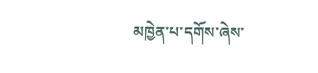མཁྱེན་པ་དགོས་ཞེས་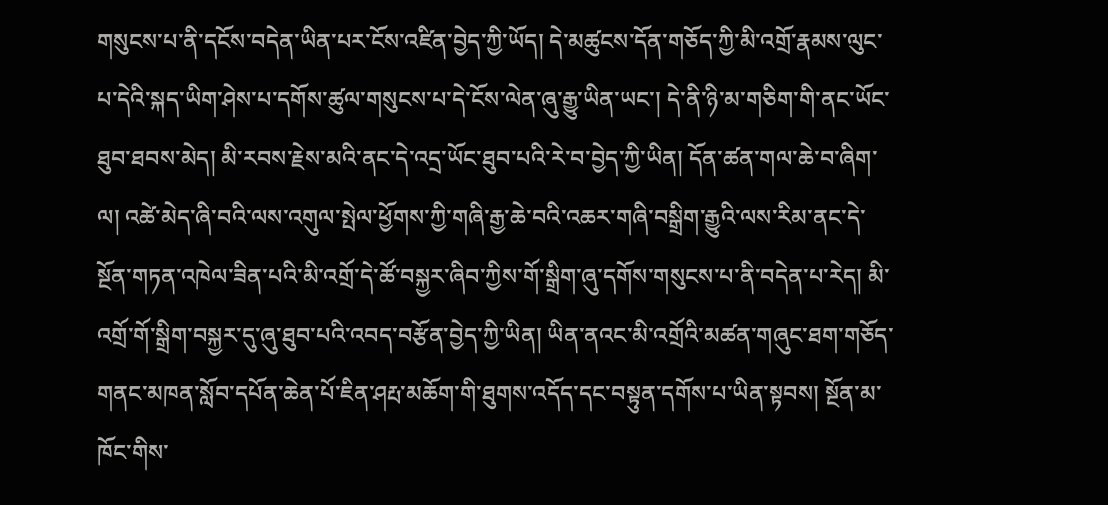གསུངས་པ་ནི་དངོས་བདེན་ཡིན་པར་ངོས་འཛིན་བྱེད་ཀྱི་ཡོད། དེ་མཚུངས་དོན་གཅོད་ཀྱི་མི་འགྲོ་རྣམས་ལུང་པ་དེའི་སྐད་ཡིག་ཤེས་པ་དགོས་ཚུལ་གསུངས་པ་དེ་ངོས་ལེན་ཞུ་རྒྱུ་ཡིན་ཡང་། དེ་ནི་ཉི་མ་གཅིག་གི་ནང་ཡོང་ཐུབ་ཐབས་མེད། མི་རབས་རྗེས་མའི་ནང་དེ་འདྲ་ཡོང་ཐུབ་པའི་རེ་བ་བྱེད་ཀྱི་ཡིན། དོན་ཚན་གལ་ཆེ་བ་ཞིག་ལ། འཚེ་མེད་ཞི་བའི་ལས་འགུལ་སྤེལ་ཕྱོགས་ཀྱི་གཞི་རྒྱ་ཆེ་བའི་འཆར་གཞི་བསྒྲིག་རྒྱུའི་ལས་རིམ་ནང་དེ་སྔོན་གཏན་འཁེལ་ཟིན་པའི་མི་འགྲོ་དེ་ཚོ་བསྐྱར་ཞིབ་ཀྱིས་གོ་སྒྲིག་ཞུ་དགོས་གསུངས་པ་ནི་བདེན་པ་རེད། མི་འགྲོ་གོ་སྒྲིག་བསྐྱར་དུ་ཞུ་ཐུབ་པའི་འབད་བརྩོན་བྱེད་ཀྱི་ཡིན། ཡིན་ནའང་མི་འགྲོའི་མཚན་གཞུང་ཐག་གཅོད་གནང་མཁན་སློབ་དཔོན་ཆེན་པོ་ཇིན་ཤརྤ་མཆོག་གི་ཐུགས་འདོད་དང་བསྟུན་དགོས་པ་ཡིན་སྟབས། སྔོན་མ་ཁོང་གིས་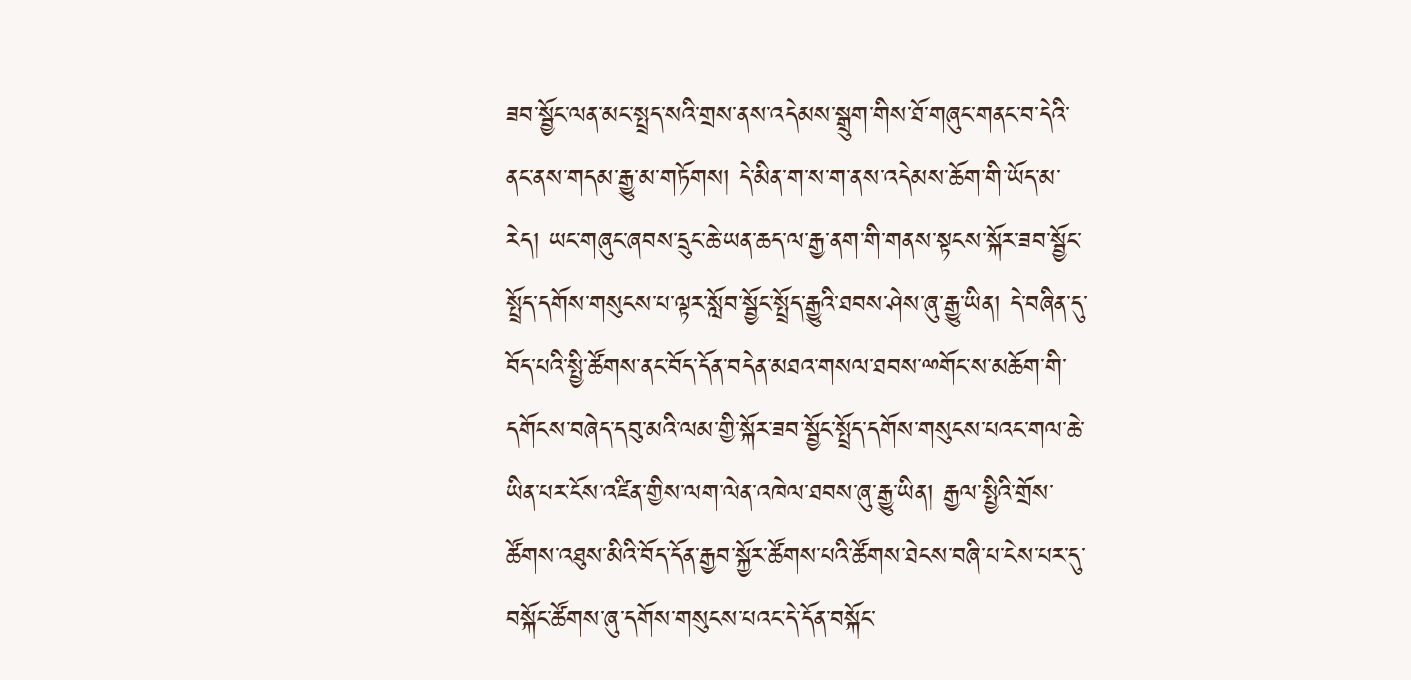ཟབ་སྦྱོང་ལན་མང་སྤྲད་སའི་གྲས་ནས་འདེམས་སྒྲུག་གིས་ཐོ་གཞུང་གནང་བ་དེའི་ནང་ནས་གདམ་རྒྱུ་མ་གཏོགས། དེ་མིན་ག་ས་ག་ནས་འདེམས་ཆོག་གི་ཡོད་མ་རེད། ཡང་གཞུང་ཞབས་དྲུང་ཆེ་ཡན་ཆད་ལ་རྒྱ་ནག་གི་གནས་སྟངས་སྐོར་ཟབ་སྦྱོང་སྤྲོད་དགོས་གསུངས་པ་ལྟར་སློབ་སྦྱོང་སྤྲོད་རྒྱུའི་ཐབས་ཤེས་ཞུ་རྒྱུ་ཡིན། དེ་བཞིན་དུ་བོད་པའི་སྤྱི་ཚོགས་ནང་བོད་དོན་བདེན་མཐའ་གསལ་ཐབས་ྋགོང་ས་མཆོག་གི་དགོངས་བཞེད་དབུ་མའི་ལམ་གྱི་སྐོར་ཟབ་སྦྱོང་སྤྲོད་དགོས་གསུངས་པའང་གལ་ཆེ་ཡིན་པར་ངོས་འཛིན་གྱིས་ལག་ལེན་འཁེལ་ཐབས་ཞུ་རྒྱུ་ཡིན། རྒྱལ་སྤྱིའི་གྲོས་ཚོགས་འཐུས་མིའི་བོད་དོན་རྒྱབ་སྐྱོར་ཚོགས་པའི་ཚོགས་ཐེངས་བཞི་པ་ངེས་པར་དུ་བསྐོང་ཚོགས་ཞུ་དགོས་གསུངས་པའང་དེ་དོན་བསྐོང་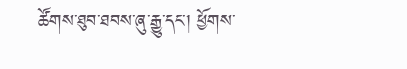ཚོགས་ཐུབ་ཐབས་ཞུ་རྒྱུ་དང་། ཕྱོགས་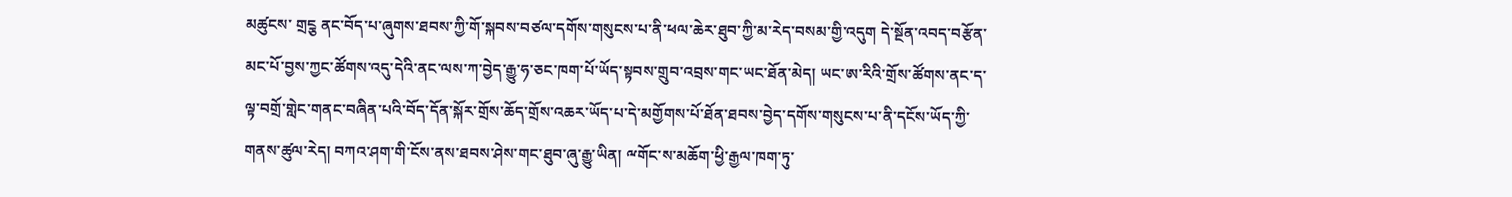མཚུངས་ གྲངྕ ནང་བོད་པ་ཞུགས་ཐབས་ཀྱི་གོ་སྐབས་བཙལ་དགོས་གསུངས་པ་ནི་ཕལ་ཆེར་ཐུབ་ཀྱི་མ་རེད་བསམ་གྱི་འདུག དེ་སྔོན་འབད་བརྩོན་མང་པོ་བྱས་ཀྱང་ཚོགས་འདུ་དེའི་ནང་ལས་ཀ་བྱེད་རྒྱུ་ཧ་ཅང་ཁག་པོ་ཡོད་སྟབས་གྲུབ་འབྲས་གང་ཡང་ཐོན་མེད། ཡང་ཨ་རིའི་གྲོས་ཚོགས་ནང་ད་ལྟ་བགྲོ་གླེང་གནང་བཞིན་པའི་བོད་དོན་སྐོར་གྲོས་ཆོད་གྲོས་འཆར་ཡོད་པ་དེ་མགྱོགས་པོ་ཐོན་ཐབས་བྱེད་དགོས་གསུངས་པ་ནི་དངོས་ཡོད་ཀྱི་གནས་ཚུལ་རེད། བཀའ་ཤག་གི་ངོས་ནས་ཐབས་ཤེས་གང་ཐུབ་ཞུ་རྒྱུ་ཡིན། ྋགོང་ས་མཆོག་ཕྱི་རྒྱལ་ཁག་ཏུ་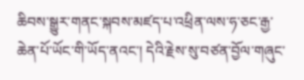ཆིབས་སྒྱུར་གནང་སྐབས་མཛད་པ་འཕྲིན་ལས་ཧ་ཅང་རྒྱ་ཆེན་པོ་ཡོང་གི་ཡོད་ནའང་། དེའི་རྗེས་སུ་བཙན་བྱོལ་གཞུང་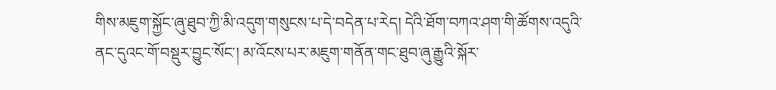གིས་མཇུག་སྐྱོང་ཞུ་ཐུབ་ཀྱི་མི་འདུག་གསུངས་པ་དེ་བདེན་པ་རེད། དེའི་ཐོག་བཀའ་ཤག་གི་ཚོགས་འདུའི་ནང་དུའང་གོ་བསྡུར་བྱུང་སོང་། མ་འོངས་པར་མཇུག་གནོན་གང་ཐུབ་ཞུ་རྒྱུའི་སྐོར་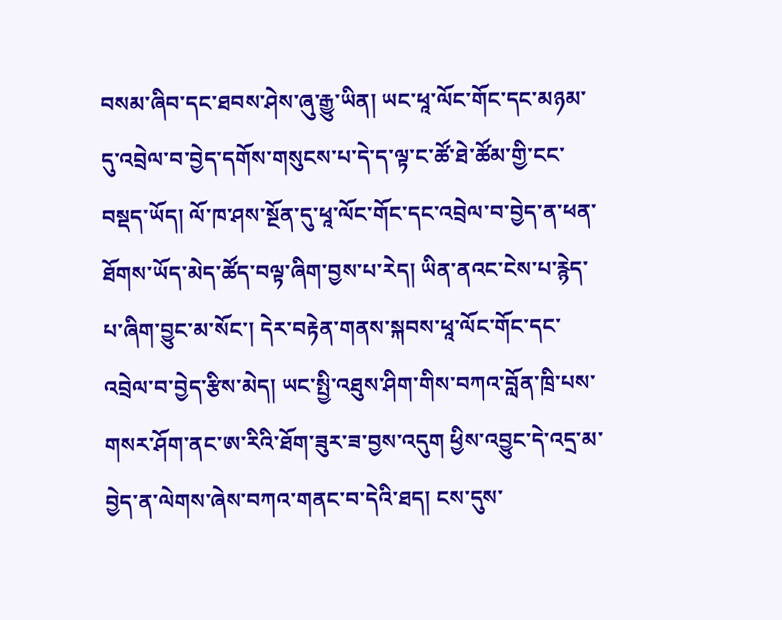བསམ་ཞིབ་དང་ཐབས་ཤེས་ཞུ་རྒྱུ་ཡིན། ཡང་ཕཱ་ལོང་གོང་དང་མཉམ་དུ་འབྲེལ་བ་བྱེད་དགོས་གསུངས་པ་དེ་ད་ལྟ་ང་ཚོ་ཐེ་ཚོམ་གྱི་ངང་བསྡད་ཡོད། ལོ་ཁ་ཤས་སྔོན་དུ་ཕཱ་ལོང་གོང་དང་འབྲེལ་བ་བྱེད་ན་ཕན་ཐོགས་ཡོད་མེད་ཚོད་བལྟ་ཞིག་བྱས་པ་རེད། ཡིན་ནའང་ངེས་པ་རྙེད་པ་ཞིག་བྱུང་མ་སོང་། དེར་བརྟེན་གནས་སྐབས་ཕཱ་ལོང་གོང་དང་འབྲེལ་བ་བྱེད་རྩིས་མེད། ཡང་སྤྱི་འཐུས་ཤིག་གིས་བཀའ་བློན་ཁྲི་པས་གསར་ཤོག་ནང་ཨ་རིའི་ཐོག་ཟུར་ཟ་བྱས་འདུག ཕྱིས་འབྱུང་དེ་འདྲ་མ་བྱེད་ན་ལེགས་ཞེས་བཀའ་གནང་བ་དེའི་ཐད། ངས་དུས་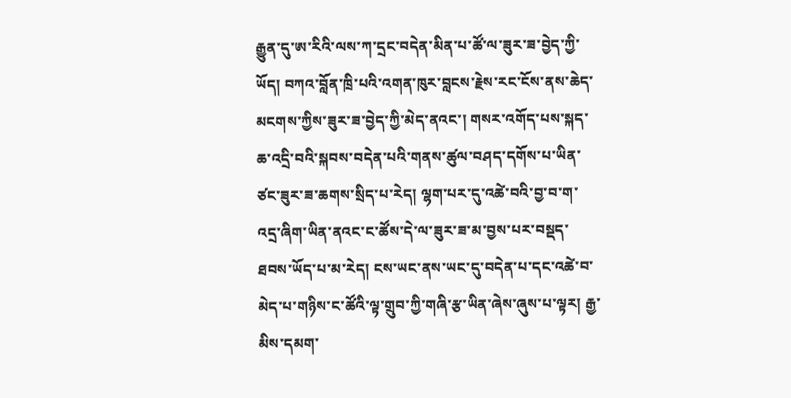རྒྱུན་དུ་ཨ་རིའི་ལས་ཀ་དྲང་བདེན་མིན་པ་ཚོ་ལ་ཟུར་ཟ་བྱེད་ཀྱི་ཡོད། བཀའ་བློན་ཁྲི་པའི་འགན་ཁུར་བླངས་རྗེས་རང་ངོས་ནས་ཆེད་མངགས་ཀྱིས་ཟུར་ཟ་བྱེད་ཀྱི་མེད་ནའང་། གསར་འགོད་པས་སྐད་ཆ་འདྲི་བའི་སྐབས་བདེན་པའི་གནས་ཚུལ་བཤད་དགོས་པ་ཡིན་ཙང་ཟུར་ཟ་ཆགས་སྲིད་པ་རེད། ལྷག་པར་དུ་འཚེ་བའི་བྱ་བ་ག་འདྲ་ཞིག་ཡིན་ནའང་ང་ཚོས་དེ་ལ་ཟུར་ཟ་མ་བྱས་པར་བསྡད་ཐབས་ཡོད་པ་མ་རེད། ངས་ཡང་ནས་ཡང་དུ་བདེན་པ་དང་འཚེ་བ་མེད་པ་གཉིས་ང་ཚོའི་ལྟ་གྲུབ་ཀྱི་གཞི་རྩ་ཡིན་ཞེས་ཞུས་པ་ལྟར། རྒྱ་མིས་དམག་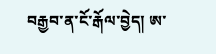བརྒྱབ་ན་ངོ་རྒོལ་བྱེད། ཨ་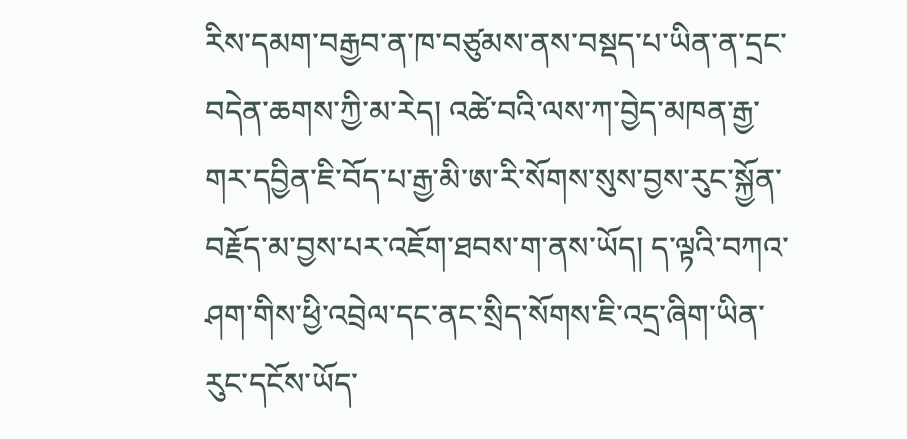རིས་དམག་བརྒྱབ་ན་ཁ་བཙུམས་ནས་བསྡད་པ་ཡིན་ན་དྲང་བདེན་ཆགས་ཀྱི་མ་རེད། འཚེ་བའི་ལས་ཀ་བྱེད་མཁན་རྒྱ་གར་དབྱིན་ཇི་བོད་པ་རྒྱ་མི་ཨ་རི་སོགས་སུས་བྱས་རུང་སྐྱོན་བརྗོད་མ་བྱས་པར་འཇོག་ཐབས་ག་ནས་ཡོད། ད་ལྟའི་བཀའ་ཤག་གིས་ཕྱི་འབྲེལ་དང་ནང་སྲིད་སོགས་ཇི་འདྲ་ཞིག་ཡིན་རུང་དངོས་ཡོད་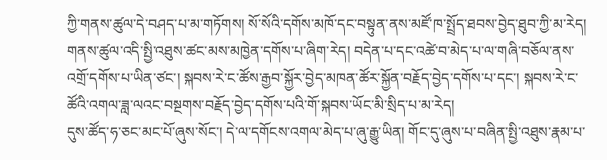ཀྱི་གནས་ཚུལ་དེ་བཤད་པ་མ་གཏོགས། སོ་སོའི་དགོས་མཁོ་དང་བསྟུན་ནས་མཛོ་ཁ་སྤྲོད་ཐབས་བྱེད་ཐུབ་ཀྱི་མ་རེད། གནས་ཚུལ་འདི་སྤྱི་འཐུས་ཚང་མས་མཁྱེན་དགོས་པ་ཞིག་རེད། བདེན་པ་དང་འཚེ་བ་མེད་པ་ལ་གཞི་བཅོལ་ནས་འགྲོ་དགོས་པ་ཡིན་ཙང་། སྐབས་རེ་ང་ཚོས་རྒྱབ་སྐྱོར་བྱེད་མཁན་ཚོར་སྐྱོན་བརྗོད་བྱེད་དགོས་པ་དང་། སྐབས་རེ་ང་ཚོའི་འགལ་ཟླ་ལའང་བསྔགས་བརྗོད་བྱེད་དགོས་པའི་གོ་སྐབས་ཡོང་མི་སྲིད་པ་མ་རེད།
དུས་ཚོད་ཧ་ཅང་མང་པོ་ཞུས་སོང་། དེ་ལ་དགོངས་འགལ་མེད་པ་ཞུ་རྒྱུ་ཡིན། གོང་དུ་ཞུས་པ་བཞིན་སྤྱི་འཐུས་རྣམ་པ་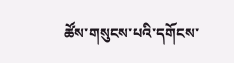ཚོས་གསུངས་པའི་དགོངས་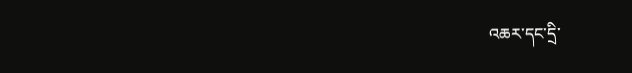འཆར་དང་དྲི་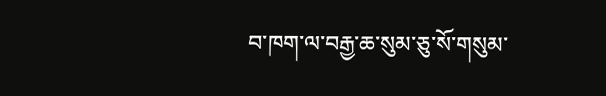བ་ཁག་ལ་བརྒྱ་ཆ་སུམ་ཅུ་སོ་གསུམ་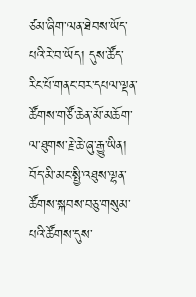ཙམ་ཞིག་ལན་ཐེབས་ཡོད་པའི་རེ་བ་ཡོད། དུས་ཚོད་རིང་པོ་གནང་བར་དཔལ་ལྡན་ཚོགས་གཙོ་ཆེན་མོ་མཆོག་ལ་ཐུགས་རྗེ་ཆེ་ཞུ་རྒྱུ་ཡིན།
བོད་མི་མང་སྤྱི་འཐུས་ལྷན་ཚོགས་སྐབས་བཅུ་གསུམ་པའི་ཚོགས་དུས་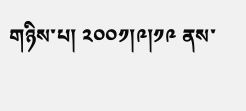གཉིས་པ། ༢༠༠༡།༩།༡༩ ནས་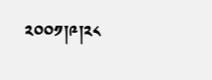༢༠༠༡།༩།༢༨